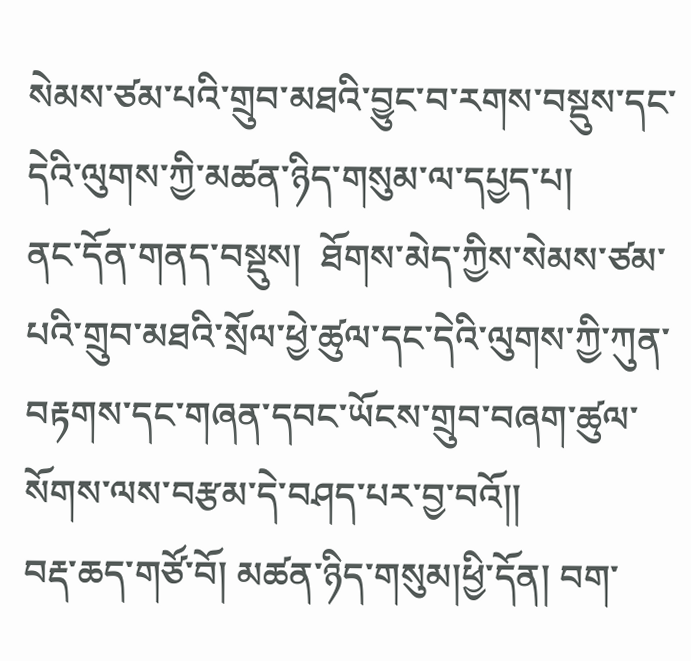སེམས་ཙམ་པའི་གྲུབ་མཐའི་བྱུང་བ་རགས་བསྡུས་དང་དེའི་ལུགས་ཀྱི་མཚན་ཉིད་གསུམ་ལ་དཔྱད་པ།
ནང་དོན་གནད་བསྡུས།  ཐོགས་མེད་ཀྱིས་སེམས་ཙམ་པའི་གྲུབ་མཐའི་སྲོལ་ཕྱེ་ཚུལ་དང་དེའི་ལུགས་ཀྱི་ཀུན་བརྟགས་དང་གཞན་དབང་ཡོངས་གྲུབ་བཞག་ཚུལ་སོགས་ལས་བརྩམ་དེ་བཤད་པར་བྱ་བའོ།།
བརྡ་ཆད་གཙོ་བོ། མཚན་ཉིད་གསུམ།ཕྱི་དོན། བག་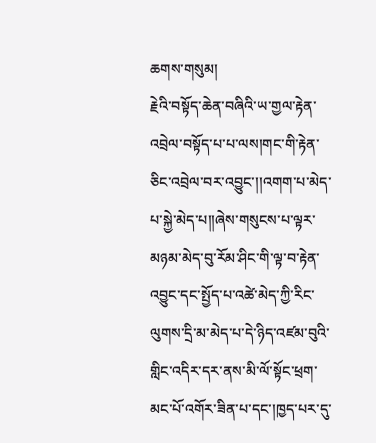ཆགས་གསུམ།
རྗེའི་བསྟོད་ཆེན་བཞིའི་ཡ་གྱལ་རྟེན་འབྲེལ་བསྟོད་པ་པ་ལས།གང་གི་རྟེན་ཅིང་འབྲེལ་བར་འབྱུང་།།འགག་པ་མེད་པ་སྐྱེ་མེད་པ།།ཞེས་གསུངས་པ་ལྟར་མཉམ་མེད་བུ་རོམ་ཤིང་གི་ལྟ་བ་རྟེན་འབྱུང་དང་སྤྱོད་པ་འཚེ་མེད་ཀྱི་རིང་ལུགས་དྲི་མ་མེད་པ་དེ་ཉིད་འཛམ་བུའི་གླིང་འདིར་དར་ནས་མི་ལོ་སྟོང་ཕྲག་མང་པོ་འགོར་ཟིན་པ་དང་།ཁྱད་པར་དུ་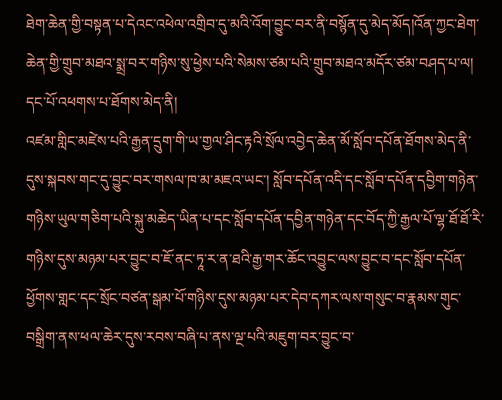ཐེག་ཆེན་གྱི་བསྟན་པ་དེའང་འཕེལ་འགྲིབ་དུ་མའི་འོག་བྱུང་བར་ནི་བསྙོན་དུ་མེད་མོད།འོན་ཀྱང་ཐེག་ཆེན་གྱི་གྲུབ་མཐའ་སྨྲ་བར་གཉིས་སུ་ཕྱེས་པའི་སེམས་ཙམ་པའི་གྲུབ་མཐའ་མདོར་ཙམ་བཤད་པ་ལ།
དང་པོ་འཕགས་པ་ཐོགས་མེད་ནི།
འཛམ་གླིང་མཛེས་པའི་རྒྱན་དྲུག་གི་ཡ་གྱལ་ཤིང་རྟའི་སྲོལ་འབྱེད་ཆེན་མོ་སློབ་དཔོན་ཐོགས་མེད་ནི་དུས་སྐབས་གང་དུ་བྱུང་བར་གསལ་ཁ་མ་མཇའ་ཡང་། སློབ་དཔོན་འདི་དང་སློབ་དཔོན་དབྱིག་གཉེན་གཉིས་ཡུལ་གཅིག་པའི་སྐུ་མཆེད་ཡིན་པ་དང་སློབ་དཔོན་དབྱིན་གཉེན་དང་བོད་ཀྱི་རྒྱལ་པོ་ལྷ་ཐོ་ཐོ་རི་གཉིས་དུས་མཉམ་པར་བྱུང་བ་ཇོ་ནང་ཏཱ་ར་ན་ཐའི་རྒྱ་གར་ཆོང་འབྱུང་ལས་བྱུང་བ་དང་སློབ་དཔོན་ཕྱོགས་གླང་དང་སྲོང་བཙན་སྒམ་པོ་གཉིས་དུས་མཉམ་པར་དེབ་དཀར་ལས་གསུང་བ་རྣམས་གུང་བསྒྲིག་ནས་ཕལ་ཆེར་དུས་རབས་བཞི་པ་ནས་ལྔ་པའི་མཇུག་བར་བྱུང་བ་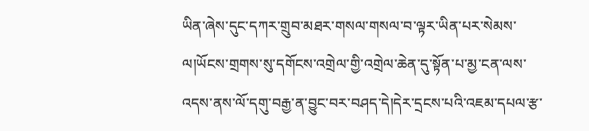ཡིན་ཞེས་དུང་དཀར་གྲུབ་མཐར་གསལ་གསལ་བ་ལྟར་ཡིན་པར་སེམས་ལ།ཡོངས་གྲགས་སུ་དགོངས་འགྲེལ་གྱི་འགྲེལ་ཆེན་དུ་སྟོན་པ་མྱ་ངན་ལས་འདས་ནས་ལོ་དགུ་བརྒྱ་ན་བྱུང་བར་བཤད་དེ།དེར་དྲངས་པའི་འཇམ་དཔལ་རྩ་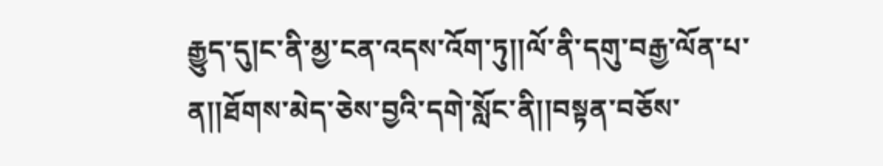རྒྱུད་དུ།ང་ནི་མྱ་ངན་འདས་འོག་ཏུ།།ལོ་ནི་དགུ་བརྒྱ་ལོན་པ་ན།།ཐོགས་མེད་ཅེས་བྱའི་དགེ་སློང་ནི།།བསྟན་བཅོས་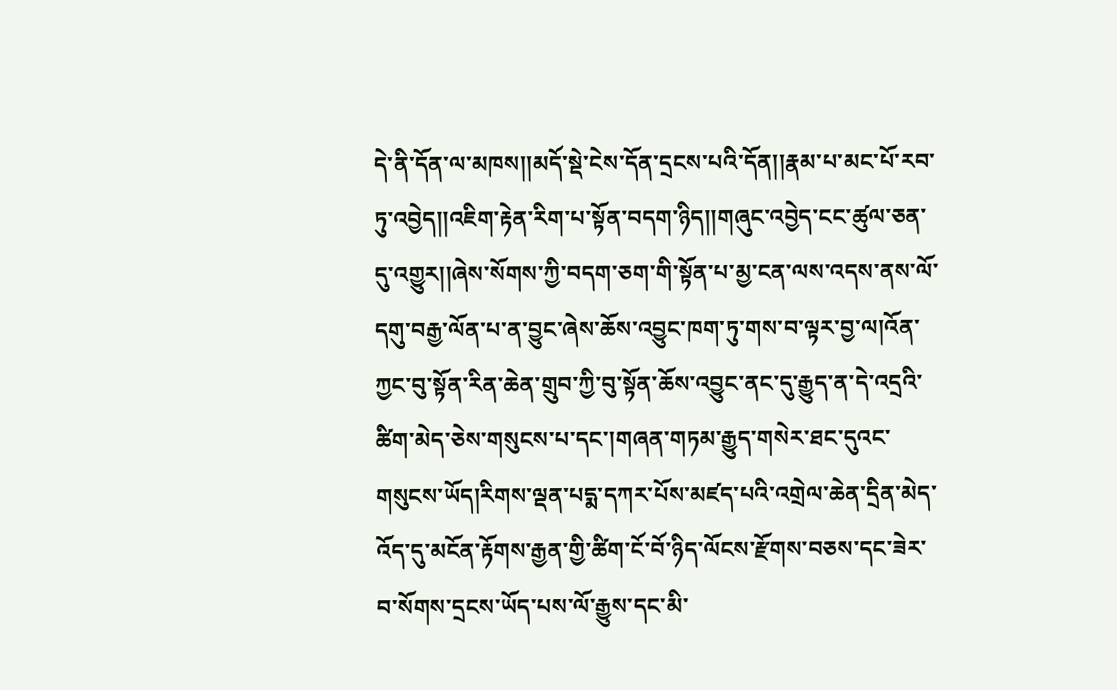དེ་ནི་དོན་ལ་མཁས།།མདོ་སྡེ་ངེས་དོན་དྲངས་པའི་དོན།།རྣམ་པ་མང་པོ་རབ་ཏུ་འབྱེད།།འཇིག་རྟེན་རིག་པ་སྟོན་བདག་ཉིད།།གཞུང་འབྱེད་ངང་ཚུལ་ཅན་དུ་འགྱུར།།ཞེས་སོགས་ཀྱི་བདག་ཅག་གི་སྟོན་པ་མྱ་ངན་ལས་འདས་ནས་ལོ་དགུ་བརྒྱ་ལོན་པ་ན་བྱུང་ཞེས་ཆོས་འབྱུང་ཁག་ཏུ་གས་བ་ལྟར་བྱ་ལ།འོན་ཀྱང་བུ་སྟོན་རིན་ཆེན་གྲུབ་ཀྱི་བུ་སྟོན་ཆོས་འབྱུང་ནང་དུ་རྒྱུད་ན་དེ་འདྲའི་ཚིག་མེད་ཅེས་གསུངས་པ་དང་།གཞན་གཏམ་རྒྱུད་གསེར་ཐང་དུའང་གསུངས་ཡོད།རིགས་ལྡན་པདྨ་དཀར་པོས་མཛད་པའི་འགྲེལ་ཆེན་དྲིན་མེད་འོད་དུ་མངོན་རྟོགས་རྒྱན་གྱི་ཚིག་ངོ་བོ་ཉིད་ལོངས་རྫོགས་བཅས་དང་ཟེར་བ་སོགས་དྲངས་ཡོད་པས་ལོ་རྒྱུས་དང་མི་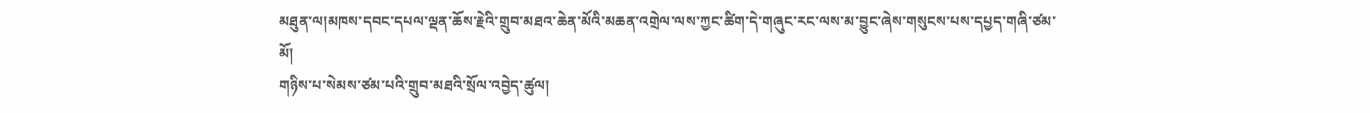མཐུན་ལ།མཁས་དབང་དཔལ་ལྡན་ཆོས་རྗེའི་གྲུབ་མཐའ་ཆེན་མོའི་མཆན་འགྲེལ་ལས་ཀྱང་ཚིག་དེ་གཞུང་རང་ལས་མ་བྱུང་ཞེས་གསུངས་པས་དཔྱད་གཞི་ཙམ་མོ།
གཉིས་པ་སེམས་ཙམ་པའི་གྲུབ་མཐའི་སྲོལ་འབྱེད་ཚུལ།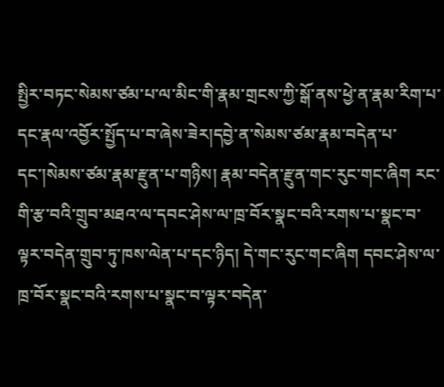སྤྱིར་བཏང་སེམས་ཙམ་པ་ལ་མིང་གི་རྣམ་གྲངས་ཀྱི་སྒོ་ནས་ཕྱེ་ན་རྣམ་རིག་པ་དང་རྣལ་འབྱོར་སྤྱོད་པ་བ་ཞེས་ཟེར།དབྱེ་ན་སེམས་ཙམ་རྣམ་བདེན་པ་དང་།སེམས་ཙམ་རྣམ་རྫུན་པ་གཉིས། རྣམ་བདེན་རྫུན་གང་རུང་གང་ཞིག རང་གི་རྩ་བའི་གྲུབ་མཐའ་ལ་དབང་ཤེས་ལ་ཁྲ་བོར་སྣང་བའི་རགས་པ་སྣང་བ་ལྟར་བདེན་གྲུབ་ཏུ་ཁས་ལེན་པ་དང་ཉིད། དེ་གང་རུང་གང་ཞིག དབང་ཤེས་ལ་ཁྲ་བོར་སྣང་བའི་རགས་པ་སྣང་བ་ལྟར་བདེན་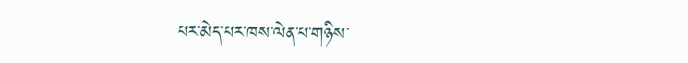པར་མེད་པར་ཁས་ལེན་པ་གཉིས་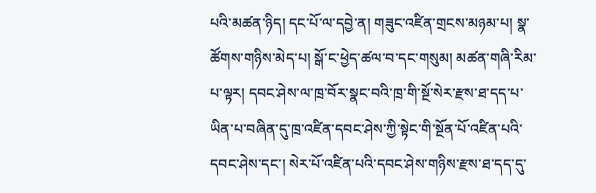པའི་མཚན་ཉིད། དང་པོ་ལ་དབྱེ་ན། གཟུང་འཛིན་གྲངས་མཉམ་པ། སྣ་ཚོགས་གཉིས་མེད་པ། སྒོ་ང་ཕྱེད་ཚལ་བ་དང་གསུམ། མཚན་གཞི་རིམ་པ་ལྟར། དབང་ཤེས་ལ་ཁྲ་བོར་སྣང་བའི་ཁྲ་གི་སྔོ་སེར་རྫས་ཐ་དད་པ་ཡིན་པ་བཞིན་དུ་ཁྲ་འཛིན་དབང་ཤེས་ཀྱི་སྟེང་གི་སྔོན་པོ་འཛིན་པའི་དབང་ཤེས་དང་། སེར་པོ་འཛིན་པའི་དབང་ཤེས་གཉིས་རྫས་ཐ་དད་དུ་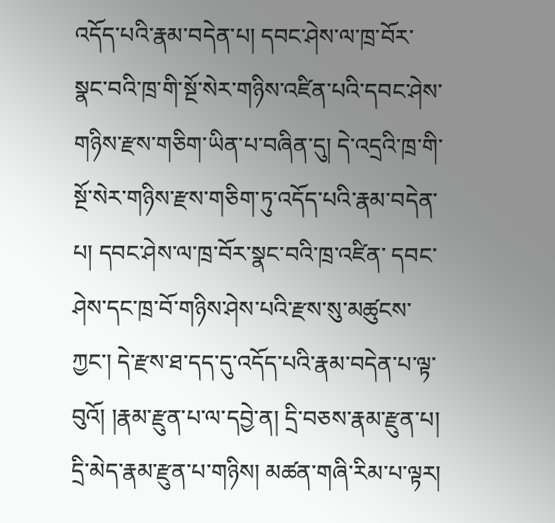འདོད་པའི་རྣམ་བདེན་པ། དབང་ཤེས་ལ་ཁྲ་བོར་སྣང་བའི་ཁྲ་གི་སྔོ་སེར་གཉིས་འཛིན་པའི་དབང་ཤེས་གཉིས་རྫས་གཅིག་ཡིན་པ་བཞིན་དུ། དེ་འདྲའི་ཁྲ་གི་སྔོ་སེར་གཉིས་རྫས་གཅིག་ཏུ་འདོད་པའི་རྣམ་བདེན་པ། དབང་ཤེས་ལ་ཁྲ་བོར་སྣང་བའི་ཁྲ་འཛིན་ དབང་ཤེས་དང་ཁྲ་བོ་གཉིས་ཤེས་པའི་རྫས་སུ་མཚུངས་ཀྱང་། དེ་རྫས་ཐ་དད་དུ་འདོད་པའི་རྣམ་བདེན་པ་ལྟ་བུའོ། །རྣམ་རྫུན་པ་ལ་དབྱེ་ན། དྲི་བཅས་རྣམ་རྫུན་པ། དྲི་མེད་རྣམ་རྫུན་པ་གཉིས། མཚན་གཞི་རིམ་པ་ལྟར།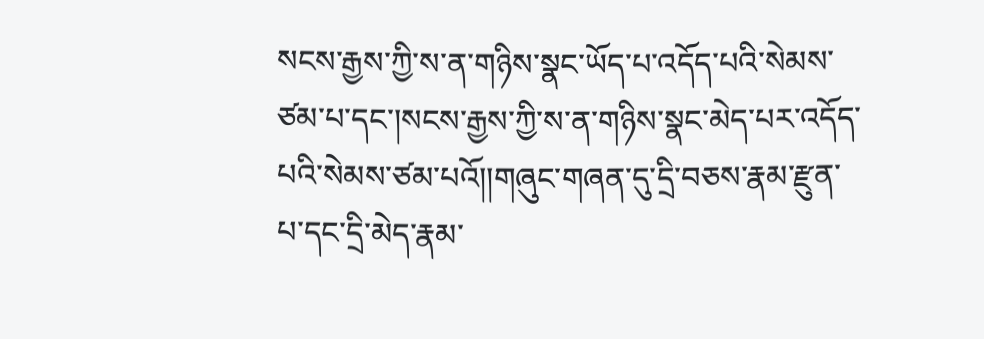སངས་རྒྱས་ཀྱི་ས་ན་གཉིས་སྣང་ཡོད་པ་འདོད་པའི་སེམས་ཙམ་པ་དང་།སངས་རྒྱས་ཀྱི་ས་ན་གཉིས་སྣང་མེད་པར་འདོད་པའི་སེམས་ཙམ་པའོ།།གཞུང་གཞན་དུ་དྲི་བཅས་རྣམ་རྫུན་པ་དང་དྲི་མེད་རྣམ་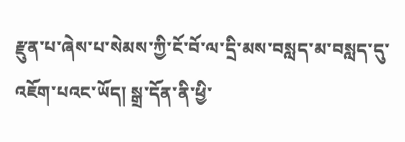རྫུན་པ་ཞེས་པ་སེམས་ཀྱི་ངོ་བོ་ལ་དྲི་མས་བསླད་མ་བསླད་དུ་འཇོག་པའང་ཡོད། སྒྲ་དོན་ནི་ཕྱི་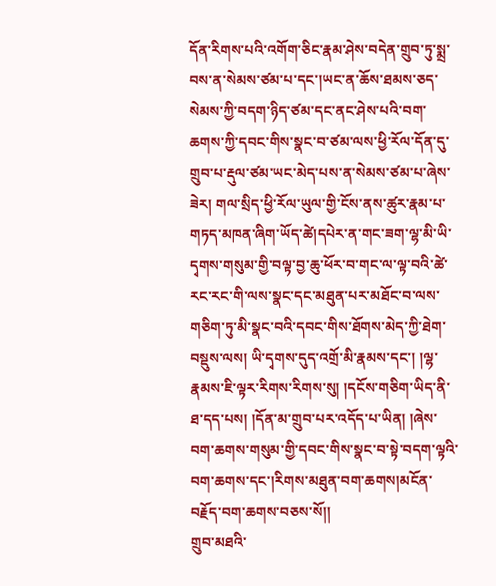དོན་རིགས་པའི་འགོག་ཅིང་རྣམ་ཤེས་བདེན་གྲུབ་ཏུ་སྨྲ་བས་ན་སེམས་ཙམ་པ་དང་།ཡང་ན་ཆོས་ཐམས་ཅད་སེམས་ཀྱི་བདག་ཉིད་ཙམ་དང་ནང་ཤེས་པའི་བག་ཆགས་ཀྱི་དབང་གིས་སྣང་བ་ཙམ་ལས་ཕྱི་རོལ་དོན་དུ་གྲུབ་པ་རྡུལ་ཙམ་ཡང་མེད་པས་ན་སེམས་ཙམ་པ་ཞེས་ཟེར། གལ་སྲིད་ཕྱི་རོལ་ཡུལ་གྱི་ངོས་ནས་ཚུར་རྣམ་པ་གཏད་མཁན་ཞིག་ཡོད་ཚེ།དཔེར་ན་གང་ཟག་ལྷ་མི་ཡི་དྭགས་གསུམ་གྱི་བལྟ་བྱ་ཆུ་ཕོར་བ་གང་ལ་ལྟ་བའི་ཚེ་རང་རང་གི་ལས་སྣང་དང་མཐུན་པར་མཐོང་བ་ལས་གཅིག་ཏུ་མི་སྣང་བའི་དབང་གིས་ཐོགས་མེད་ཀྱི་ཐེག་བསྡུས་ལས། ཡི་དྭགས་དུད་འགྲོ་མི་རྣམས་དང་། །ལྷ་རྣམས་ཇི་ལྟར་རིགས་རིགས་སུ། །དངོས་གཅིག་ཡིད་ནི་ཐ་དད་པས། །དོན་མ་གྲུབ་པར་འདོད་པ་ཡིན། །ཞེས་བག་ཆགས་གསུམ་གྱི་དབང་གིས་སྣང་བ་སྟེ་བདག་ལྟའི་བག་ཆགས་དང་།རིགས་མཐུན་བག་ཆགས།མངོན་བརྗོད་བག་ཆགས་བཅས་སོ།།
གྲུབ་མཐའི་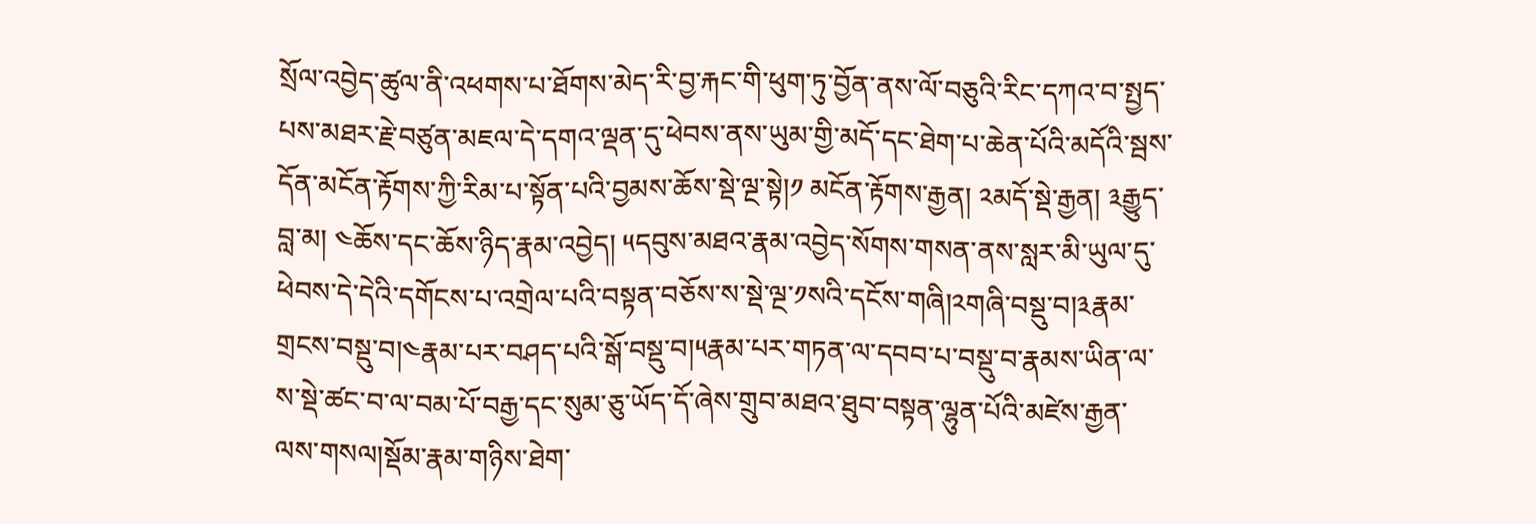སྲོལ་འབྱེད་ཚུལ་ནི་འཕགས་པ་ཐོགས་མེད་རི་བྱ་རྐང་གི་ཕུག་ཏུ་བྱོན་ནས་ལོ་བཅུའི་རིང་དཀའ་བ་སྤྱད་པས་མཐར་རྗེ་བཙུན་མཇལ་དེ་དགའ་ལྡན་དུ་ཕེབས་ནས་ཡུམ་གྱི་མདོ་དང་ཐེག་པ་ཆེན་པོའི་མདོའི་སྦས་དོན་མངོན་རྟོགས་ཀྱི་རིམ་པ་སྟོན་པའི་བྱམས་ཆོས་སྡེ་ལྔ་སྟེ།༡ མངོན་རྟོགས་རྒྱན། ༢མདོ་སྡེ་རྒྱན། ༣རྒྱུད་བླ་མ། ༤ཆོས་དང་ཆོས་ཉིད་རྣམ་འབྱེད། ༥དབུས་མཐའ་རྣམ་འབྱེད་སོགས་གསན་ནས་སླར་མི་ཡུལ་དུ་ཕེབས་དེ་དེའི་དགོངས་པ་འགྲེལ་པའི་བསྟན་བཅོས་ས་སྡེ་ལྔ་༡སའི་དངོས་གཞི།༢གཞི་བསྡུ་བ།༣རྣམ་གྲངས་བསྡུ་བ།༤རྣམ་པར་བཤད་པའི་སྒོ་བསྡུ་བ།༥རྣམ་པར་གཏན་ལ་དབབ་པ་བསྡུ་བ་རྣམས་ཡིན་ལ་ས་སྡེ་ཚང་བ་ལ་བམ་པོ་བརྒྱ་དང་སུམ་ཅུ་ཡོད་དོ་ཞེས་གྲུབ་མཐའ་ཐུབ་བསྟན་ལྷུན་པོའི་མཛེས་རྒྱན་ལས་གསལ།སྡོམ་རྣམ་གཉིས་ཐེག་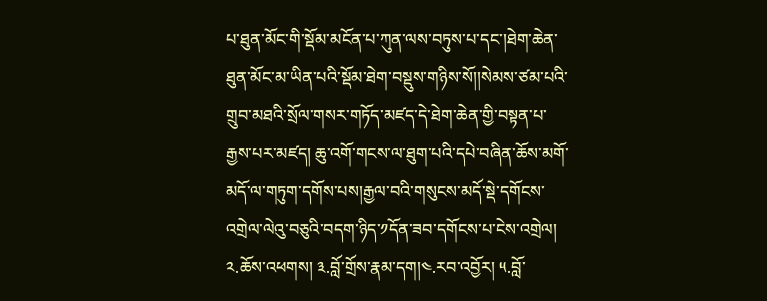པ་ཐུན་མོང་གི་སྡོམ་མངོན་པ་ཀུན་ལས་བཏུས་པ་དང་།ཐེག་ཆེན་ཐུན་མོང་མ་ཡིན་པའི་སྡོམ་ཐེག་བསྡུས་གཉིས་སོ།།སེམས་ཙམ་པའི་གྲུབ་མཐའི་སྲོལ་གསར་གཏོད་མཛད་དེ་ཐེག་ཆེན་གྱི་བསྟན་པ་རྒྱས་པར་མཛད། ཆུ་འགོ་གངས་ལ་ཐུག་པའི་དཔེ་བཞིན་ཆོས་མགོ་མདོ་ལ་གཏུག་དགོས་པས།རྒྱལ་བའི་གསུངས་མདོ་སྡེ་དགོངས་འགྲེལ་ལེའུ་བཅུའི་བདག་ཉིད་༡དོན་ཟབ་དགོངས་པ་ངེས་འགྲེལ། ༢.ཆོས་འཕགས། ༣.བློ་གྲོས་རྣམ་དག།༤.རབ་འབྱོར། ༥.བློ་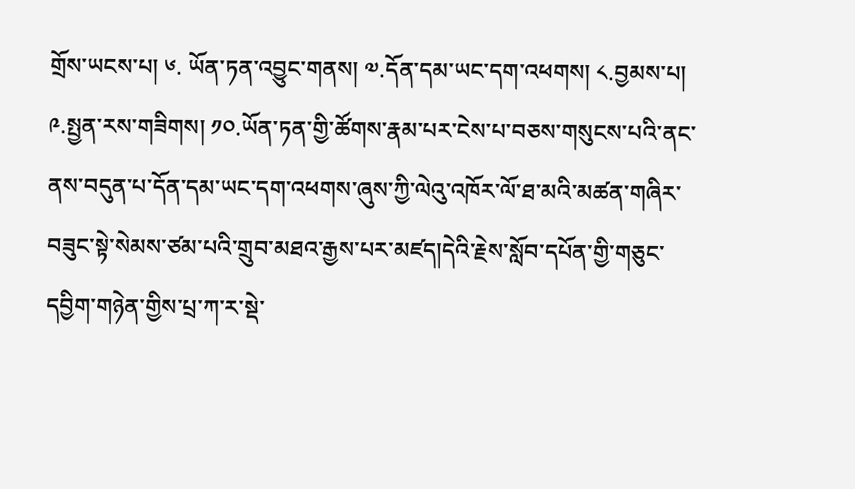གྲོས་ཡངས་པ། ༦. ཡོན་ཏན་འབྱུང་གནས། ༧.དོན་དམ་ཡང་དག་འཕགས། ༨.བྱམས་པ། ༩.སྤྱན་རས་གཟིགས། ༡༠.ཡོན་ཏན་གྱི་ཚོགས་རྣམ་པར་ངེས་པ་བཅས་གསུངས་པའི་ནང་ནས་བདུན་པ་དོན་དམ་ཡང་དག་འཕགས་ཞུས་ཀྱི་ལེའུ་འཁོར་ལོ་ཐ་མའི་མཚན་གཞིར་བཟུང་སྟེ་སེམས་ཙམ་པའི་གྲུབ་མཐའ་རྒྱས་པར་མཛད།དེའི་རྗེས་སློབ་དཔོན་གྱི་གཅུང་དབྱིག་གཉེན་གྱིས་པྲ་ཀ་ར་སྡེ་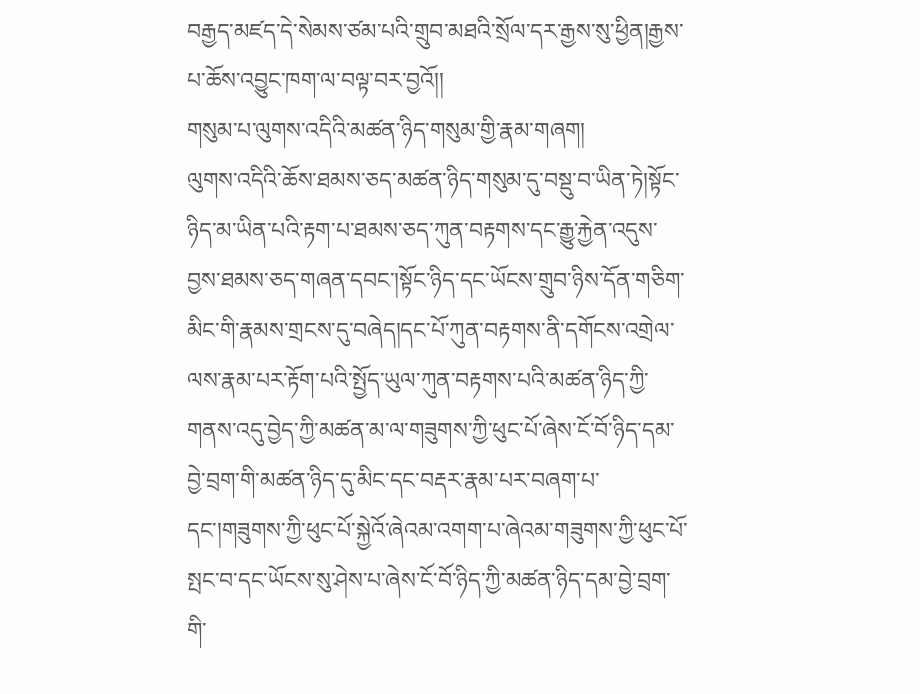བརྒྱད་མཛད་དེ་སེམས་ཙམ་པའི་གྲུབ་མཐའི་སྲོལ་དར་རྒྱས་སུ་ཕྱིན།རྒྱས་པ་ཆོས་འབྱུང་ཁག་ལ་བལྟ་བར་བྱའོ།།
གསུམ་པ་ལུགས་འདིའི་མཚན་ཉིད་གསུམ་གྱི་རྣམ་གཞག།
ལུགས་འདིའི་ཆོས་ཐམས་ཅད་མཚན་ཉིད་གསུམ་དུ་བསྡུ་བ་ཡིན་ཏེ།སྟོང་ཉིད་མ་ཡིན་པའི་རྟག་པ་ཐམས་ཅད་ཀུན་བརྟགས་དང་རྒྱུ་རྐྱེན་འདུས་བྱས་ཐམས་ཅད་གཞན་དབང་།སྟོང་ཉིད་དང་ཡོངས་གྲུབ་ཉིས་དོན་གཅིག་མིང་གི་རྣམས་གྲངས་དུ་བཞེད།དང་པོ་ཀུན་བརྟགས་ནི་དགོངས་འགྲེལ་ལས་རྣམ་པར་རྟོག་པའི་སྤྱོད་ཡུལ་ཀུན་བརྟགས་པའི་མཚན་ཉིད་ཀྱི་གནས་འདུ་བྱེད་ཀྱི་མཚན་མ་ལ་གཟུགས་ཀྱི་ཕུང་པོ་ཞེས་ངོ་བོ་ཉིད་དམ་བྱེ་བྲག་གི་མཚན་ཉིད་དུ་མིང་དང་བརྡར་རྣམ་པར་བཞག་པ་དང་།གཟུགས་ཀྱི་ཕུང་པོ་སྐྱེའོ་ཞེའམ་འགག་པ་ཞེའམ་གཟུགས་ཀྱི་ཕུང་པོ་སྤང་བ་དང་ཡོངས་སུ་ཤེས་པ་ཞེས་ངོ་བོ་ཉིད་ཀྱི་མཚན་ཉིད་དམ་བྱེ་བྲག་གི་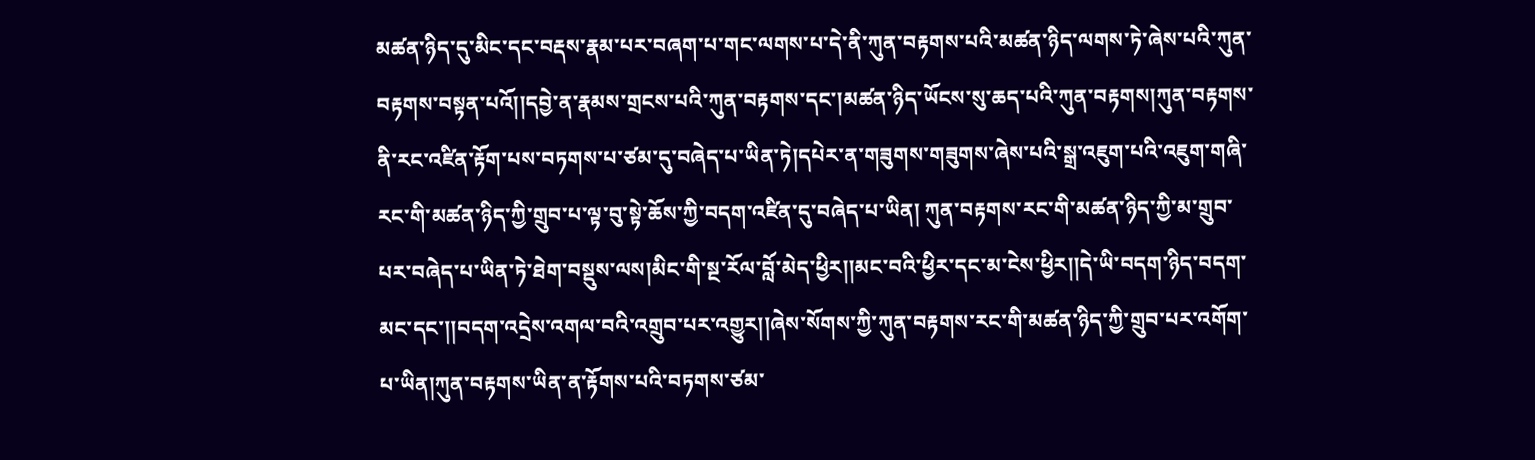མཚན་ཉིད་དུ་མིང་དང་བརྡས་རྣམ་པར་བཞག་པ་གང་ལགས་པ་དེ་ནི་ཀུན་བརྟགས་པའི་མཚན་ཉིད་ལགས་ཏེ་ཞེས་པའི་ཀུན་བརྟགས་བསྟན་པའོ།།དབྱེ་ན་རྣམས་གྲངས་པའི་ཀུན་བརྟགས་དང་།མཚན་ཉིད་ཡོངས་སུ་ཆད་པའི་ཀུན་བརྟགས།ཀུན་བརྟགས་ནི་རང་འཛིན་རྟོག་པས་བཏགས་པ་ཙམ་དུ་བཞེད་པ་ཡིན་ཏེ།དཔེར་ན་གཟུགས་གཟུགས་ཞེས་པའི་སྒྲ་འཇུག་པའི་འཇུག་གཞི་རང་གི་མཚན་ཉིད་ཀྱི་གྲུབ་པ་ལྟ་བུ་སྟེ་ཆོས་ཀྱི་བདག་འཛིན་དུ་བཞེད་པ་ཡིན། ཀུན་བརྟགས་རང་གི་མཚན་ཉིད་ཀྱི་མ་གྲུབ་པར་བཞེད་པ་ཡིན་ཏེ་ཐེག་བསྡུས་ལས།མིང་གི་སྔ་རོལ་བློ་མེད་ཕྱིར།།མང་བའི་ཕྱིར་དང་མ་ངེས་ཕྱིར།།དེ་ཡི་བདག་ཉིད་བདག་མང་དང་།།བདག་འདྲེས་འགལ་བའི་འགྲུབ་པར་འགྱུར།།ཞེས་སོགས་ཀྱི་ཀུན་བརྟགས་རང་གི་མཚན་ཉིད་ཀྱི་གྲུབ་པར་འགོག་པ་ཡིན།ཀུན་བརྟགས་ཡིན་ན་རྟོགས་པའི་བཏགས་ཙམ་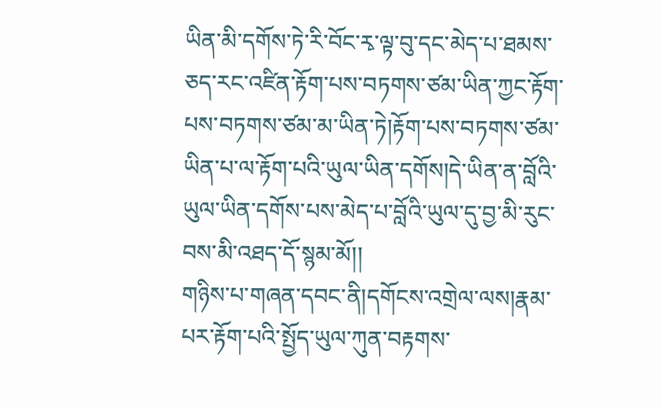ཡིན་མི་དགོས་ཏེ་རི་བོང་རྭ་ལྟ་བུ་དང་མེད་པ་ཐམས་ཅད་རང་འཛིན་རྟོག་པས་བཏགས་ཙམ་ཡིན་ཀྱང་རྟོག་པས་བཏགས་ཙམ་མ་ཡིན་ཏེ།རྟོག་པས་བཏགས་ཙམ་ཡིན་པ་ལ་རྟོག་པའི་ཡུལ་ཡིན་དགོས།དེ་ཡིན་ན་བློའི་ཡུལ་ཡིན་དགོས་པས་མེད་པ་བློའི་ཡུལ་དུ་བྱ་མི་རུང་བས་མི་འཐད་དོ་སྙམ་མོ།།
གཉིས་པ་གཞན་དབང་ནི།དགོངས་འགྲེལ་ལས།རྣམ་པར་རྟོག་པའི་སྤྱོད་ཡུལ་ཀུན་བརྟགས་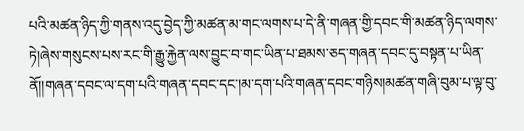པའི་མཚན་ཉིད་ཀྱི་གནས་འདུ་བྱེད་ཀྱི་མཚན་མ་གང་ལགས་པ་དེ་ནི་གཞན་གྱི་དབང་གི་མཚན་ཉིད་ལགས་ཏེ།ཞེས་གསུངས་པས་རང་གི་རྒྱུ་རྐྱེན་ལས་བྱུང་བ་གང་ཡིན་པ་ཐམས་ཅད་གཞན་དབང་དུ་བསྟན་པ་ཡིན་ནོ།།གཞན་དབང་ལ་དག་པའི་གཞན་དབང་དང་།མ་དག་པའི་གཞན་དབང་གཉིས།མཚན་གཞི་བུམ་པ་ལྟ་བུ་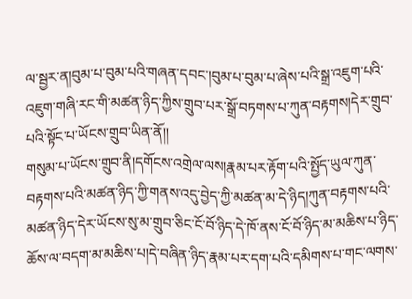ལ་སྦྱར་ན།བུམ་པ་བུམ་པའི་གཞན་དབང་།བུམ་པ་བུམ་པ་ཞེས་པའི་སྒྲ་འཇུག་པའི་འཇུག་གཞི་རང་གི་མཚན་ཉིད་ཀྱིས་གྲུབ་པར་སྒྲོ་བཏགས་པ་ཀུན་བརྟགས།དེར་གྲུབ་པའི་སྟོང་པ་ཡོངས་གྲུབ་ཡིན་ནོ།།
གསུམ་པ་ཡོངས་གྲུབ་ནི།དགོངས་འགྲེལ་ལས།རྣམ་པར་རྟོག་པའི་སྤྱོད་ཡུལ་ཀུན་བརྟགས་པའི་མཚན་ཉིད་ཀྱི་གནས་འདུ་བྱེད་ཀྱི་མཚན་མ་དེ་ཉིད།ཀུན་བརྟགས་པའི་མཚན་ཉིད་དེར་ཡོངས་སུ་མ་གྲུབ་ཅིང་ངོ་བོ་ཉིད་དེ་ཁོ་ནས་ངོ་བོ་ཉིད་མ་མཆིས་པ་ཉིད་ཆོས་ལ་བདག་མ་མཆིས་པ།དེ་བཞིན་ཉིད་རྣམ་པར་དག་པའི་དམིགས་པ་གང་ལགས་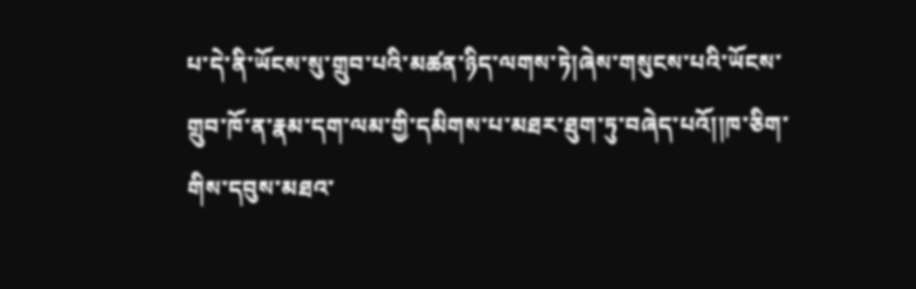པ་དེ་ནི་ཡོངས་སུ་གྲུབ་པའི་མཚན་ཉིད་ལགས་ཏེ།ཞེས་གསུངས་པའི་ཡོངས་གྲུབ་ཁོ་ན་རྣམ་དག་ལམ་གྱི་དམིགས་པ་མཐར་ཐུག་ཏུ་བཞེད་པའོ།།ཁ་ཅིག་གིས་དབུས་མཐའ་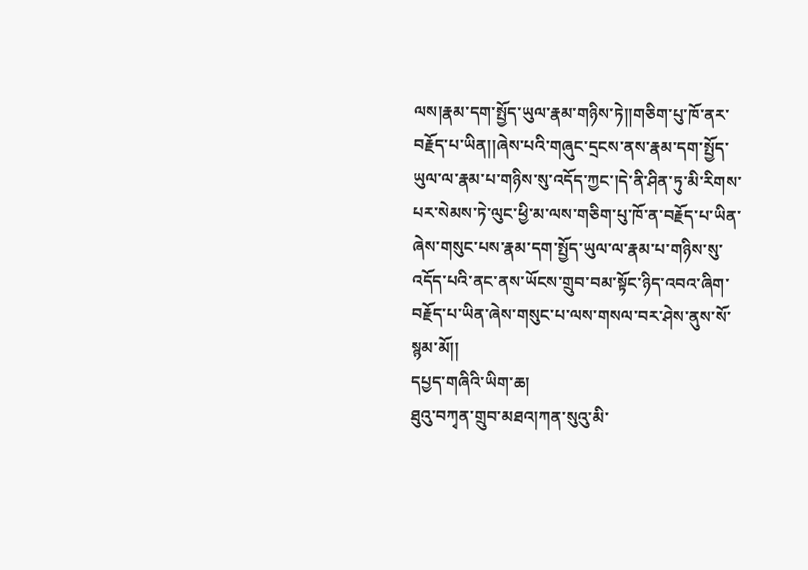ལས།རྣམ་དག་སྤྱོད་ཡུལ་རྣམ་གཉིས་ཏེ།།གཅིག་པུ་ཁོ་ནར་བརྗོད་པ་ཡིན།།ཞེས་པའི་གཞུང་དྲངས་ནས་རྣམ་དག་སྤྱོད་ཡུལ་ལ་རྣམ་པ་གཉིས་སུ་འདོད་ཀྱང་།དེ་ནི་ཤིན་ཏུ་མི་རིགས་པར་སེམས་ཏེ་ལུང་ཕྱི་མ་ལས་གཅིག་པུ་ཁོ་ན་བརྗོད་པ་ཡིན་ཞེས་གསུང་པས་རྣམ་དག་སྤྱོད་ཡུལ་ལ་རྣམ་པ་གཉིས་སུ་འདོད་པའི་ནང་ནས་ཡོངས་གྲུབ་བམ་སྟོང་ཉིད་འབའ་ཞིག་བརྗོད་པ་ཡིན་ཞེས་གསུང་པ་ལས་གསལ་བར་ཤེས་ནུས་སོ་སྙམ་མོ།།
དཔྱད་གཞིའི་ཡིག་ཆ།
ཐུའུ་བཀྭན་གྲུབ་མཐའ།ཀན་སུའུ་མི་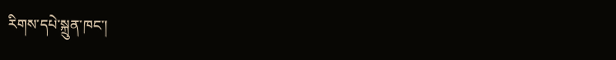རིགས་དཔེ་སྐྲུན་ཁང་།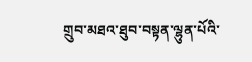གྲུབ་མཐའ་ཐུབ་བསྟན་ལྷུན་པོའི་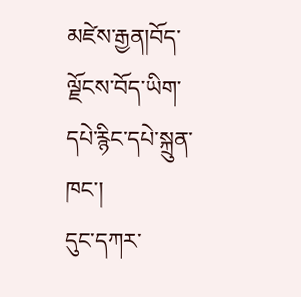མཛེས་རྒྱན།བོད་ལྗོངས་བོད་ཡིག་དཔེ་རྙིང་དཔེ་སྐྲུན་ཁང་།
དུང་དཀར་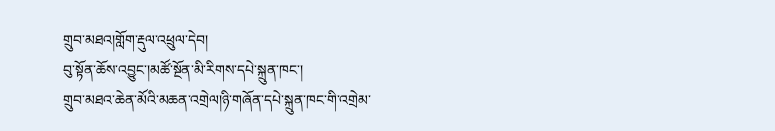གྲུབ་མཐའ།གློག་རྡུལ་འཕྲུལ་དེབ།
བུ་སྟོན་ཆོས་འབྱུང་།མཚོ་སྔོན་མི་རིགས་དཔེ་སྐྲུན་ཁང་།
གྲུབ་མཐའ་ཆེན་མོའི་མཆན་འགྲེལ།ཉི་གཞོན་དཔེ་སྐྲུན་ཁང་གི་འགྲེམ་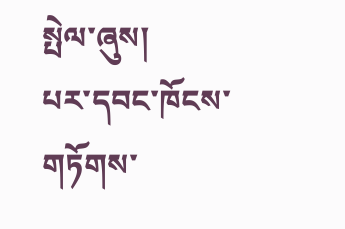སྤེལ་ཞུས།
པར་དབང་ཁོངས་གཏོགས་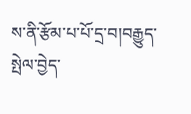ས་ནི་རྩོམ་པ་པོ་དྲ་བ།བརྒྱུད་སྤེལ་བྱེད་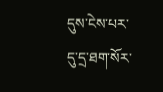དུས་ངེས་པར་དུ་དྲ་ཐག་སོར་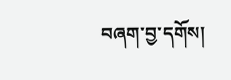བཞག་བྱ་དགོས།